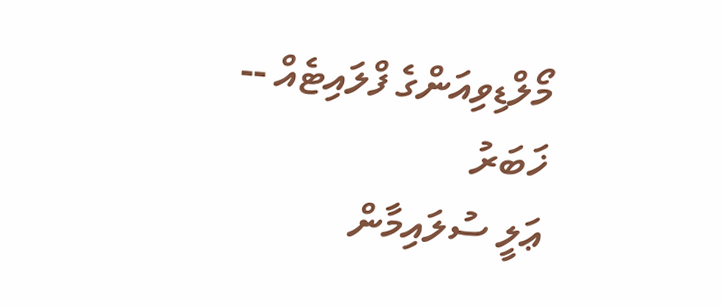މޯލްޑިވިއަންގެ ފްލައިޓެއް --
ޚަބަރު
ޢަލީ ސުލައިމާން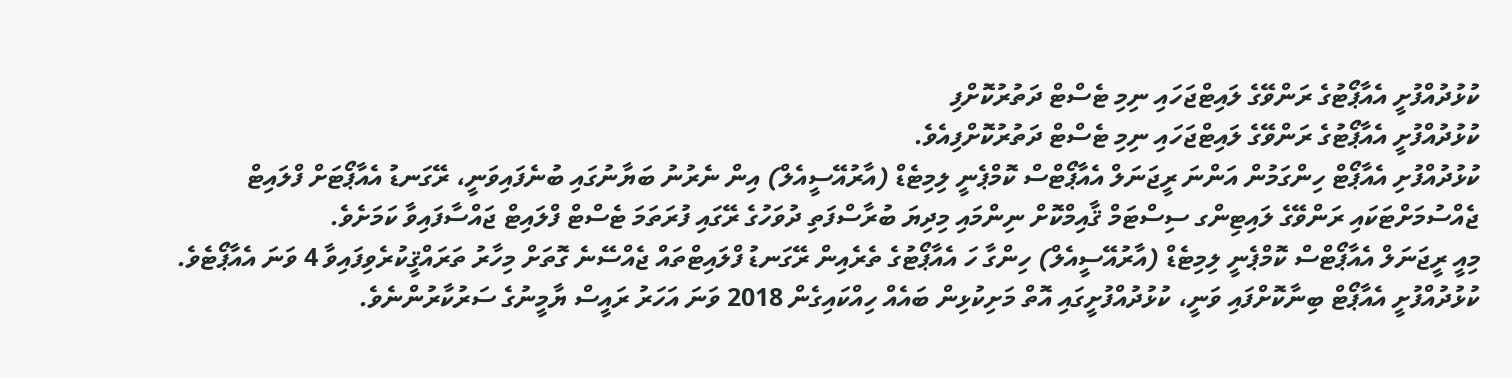ކުޅުދުއްފުށީ އެއާޕޯޓުގެ ރަންވޭގެ ލައިޓްޖަހައި ނިމި ޓެސްޓް ދަތުރުކޮށްފި
ކުޅުދުއްފުށީ އެއާޕޯޓުގެ ރަންވޭގެ ލައިޓްޖަހައި ނިމި ޓެސްޓް ދަތުރުކޮށްފިއެވެ.
ކުޅުދުއްފުށި އެއާޕޯޓް ހިންގަމުން އަންނަ ރީޖަނަލް އެއާޕޯޓްސް ކޮމްޕެނީ ލިމިޓެޑް (އާރުއޭސީއެލް) އިން ނެރުނު ބަޔާނުގައި ބުނެފައިވަނީ، ރޭގަނޑު އެއާޕޯޓަށް ފްލައިޓް ޖެއްސުމަށްޓަކައި ރަންވޭގެ ލައިޓިންގ ސިސްޓަމް ޤާއިމްކޮށް ނިންމައި މިދިޔަ ބުރާސްފަތި ދުވަހުގެ ރޭގައި ފުރަތަމަ ޓެސްޓް ފްލައިޓް ޖައްސާފައިވާ ކަމަށެވެ.
މިއީ ރީޖަނަލް އެއާޕޯޓްސް ކޮމްޕެނީ ލިމިޓެޑް (އާރުއޭސީއެލް) ހިންގާ ހަ އެއާޕޯޓުގެ ތެރެއިން ރޭގަނޑު ފްލައިޓްތައް ޖެއްސޭނެ ގޮތަށް މިހާރު ތަރައްޤީކުރެވިފައިވާ 4 ވަނަ އެއާޕޯޓެވެ.
ކުޅުދުއްފުށީ އެއާޕޯޓް ބިނާކޮށްފައި ވަނީ، ކުޅުދުއްފުށީގައި އޮތް މަށިކުޅިން ބައެއް ހިއްކައިގެން 2018 ވަނަ އަހަރު ރައީސް ޔާމީނުގެ ސަރުކާރުންނެވެ.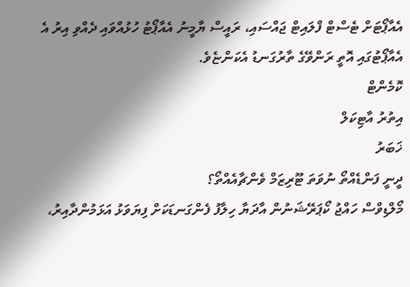އެއާޕޯޓަށް ޓެސްޓް ފްލައިޓް ޖައްސައި، ރައީސް ޔާމީނު އެއާޕޯޓު ހުޅުއްވައި ދެއްވި އިރު އެ އެއާޕޯޓުގައި އޮތީ ރަންވޭގެ ތާރުގަނޑު އެކަންޏެވެ.
ކޮމެންޓް
އިތުރު އާޓިކަލް
ޚަބަރު
ދީނީ ފަންޑެއްތޯ ނުވަތަ ޓޫރިޒަމް ވެންޗާއެއްތޯ؟
މޯލްޑިވްސް ހައްޖު ކޯޕަރޭޝަނުން އާދަޔާ ހިލާފު ފެންގަނޑަކަށް ފިޔަވަޅު އަޅަމުންދާއިރު،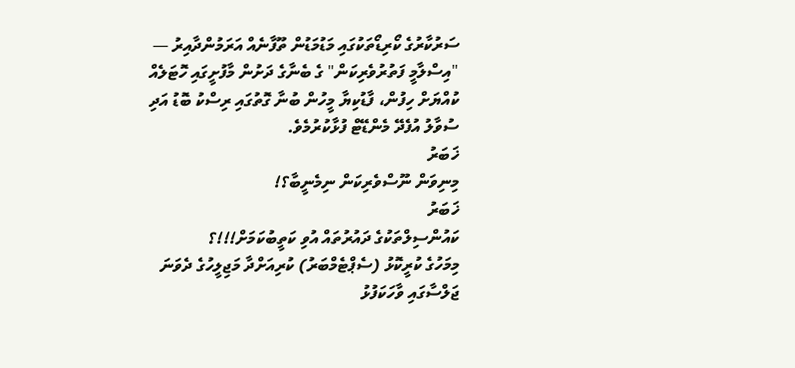ސަރުކާރުގެ ކޯރިޑޯތަކުގައި މަޑުމަޑުން ތޫފާނެއް އަރަމުންދާއިރު — "އިސްލާމީ ފަތުރުވެރިކަން" ގެ ބެނާގެ ދަށުން މާފުށީގައި ހޮޓަލެއް ކުއްޔަށް ހިފުން، ފާޑުކިޔާ މީހުން ބުނާ ގޮތުގައި ރިސްކު ބޮޑު އަދި ސުވާލު އުފެދޭ މެންޑޭޓް ފުޅާކުރުމެވެ.
ޚަބަރު
މިނިވަން ނޫސްވެރިކަން ނިމެނީބާ؟!
ޚަބަރު
ކައުންސިލްތަކުގެ ދައުރުތައް އުވި ކަތީބުކަމަށް!!!؟
މިމަހުގެ ކުރީކޮޅު (ސެޕްޓެމްބަރު) ކުރިއަށްދާ މަޖިލީހުގެ ދެވަނަ ޖަލްސާގައި ވާހަކަފުޅު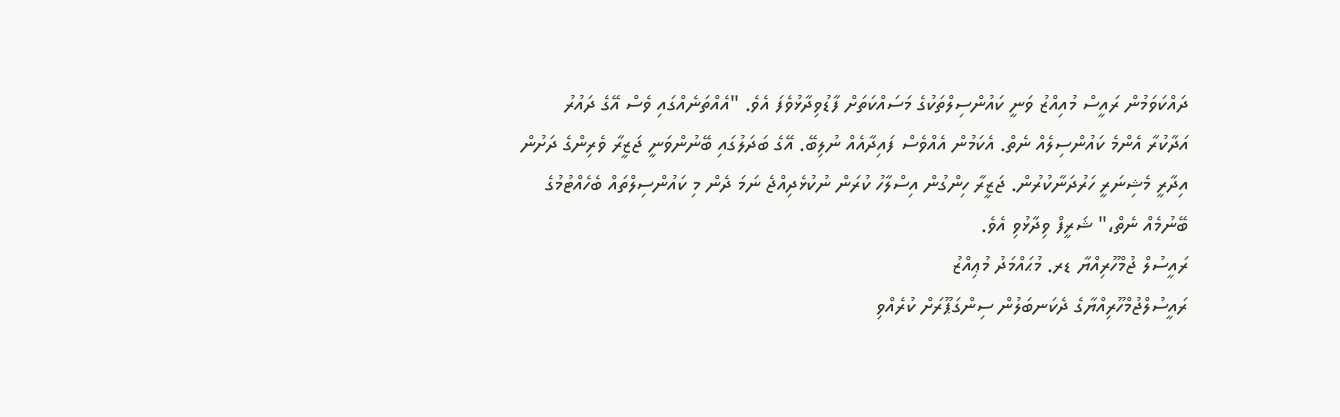ދައްކަވަމުން ރައީސް މުއިއްޒު ވަނީ ކައުންސިލްތަކުގެ މަސައްކަތަށް ފާޑުވިދާޅުވެފަ އެވެ. "އެއްތަނެއްގައި ވެސް އޭގެ ދައުރު އަދާކުރާ އެންމެ ކައުންސިލެއް ނެތް. އެކަމުން އެއްވެސް ފައިދާއެއް ނުލިބޭ. އޭގެ ބަދަލުގައި ބޭނުންވަނީ ޖަޒީރާ ވެރިންގެ ދަށުން އިދާރީ މެޝިނަރީ ހަރުދަނާކުރުން. ޖަޒީރާ ހިންގުން އިސްލާހު ކުރަން ނުކުޅެދިއްޖެ ނަމަ ދެން މި ކައުންސިލްތައް ބެހެއްޓުމުގެ ބޭނުމެއް ނެތް،" ޝަރީފް ވިދާޅުވި އެވެ.
ރައީސުލް ޖުމްހޫރިއްޔާ ޑރ. މުޙައްމަދު މުޢިއްޒު
ރައީސުލްޖުމްހޫރިއްޔާގެ ދެކަނބަލުން ސިންގަޕޫރަށް ކުރެއްވި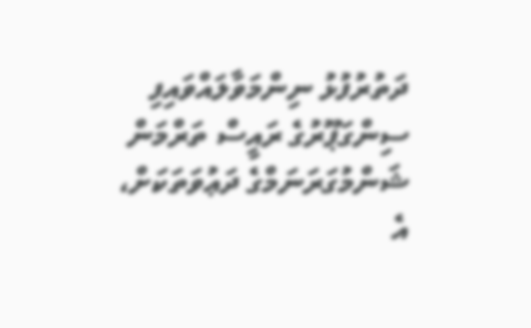ދަތުރުފުޅު ނިންމަވާލައްވައިފި
ސިންގަޕޫރުގެ ރައީސް ތަރްމަން ޝަންމުގަރަނަމްގެ ދަޢުވަތަކަށް، އެ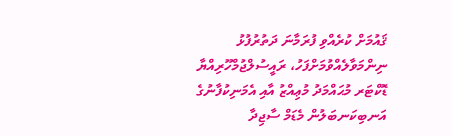ޤައުމަށް ކުރެއްވި ފުރަމާނަ ދަތުރުފުޅު ނިންމަވާލެއްވުމަށްފަހު، ރައީސުލްޖުމްހޫރިއްޔާ ޑޮކްޓަރ މުޙައްމަދު މުޢިއްޒު އާއި އެމަނިކުފާނުގެ އަނބިކަނބަލުން މެޑަމް ސާޖިދާ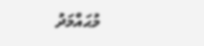މުޙައްމަދު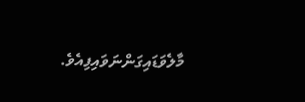މާލެވަޑައިގަންނަވައިފިއެވެ.